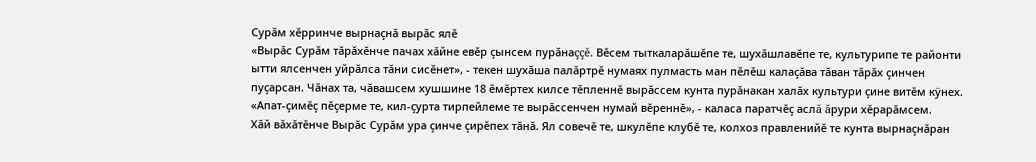Сурăм хĕрринче вырнаçнă вырăс ялĕ
«Вырăс Сурăм тăрăхĕнче пачах хăйне евĕр çынсем пурăнаççĕ. Вĕсем тыткаларăшĕпе те, шухăшлавĕпе те, культурипе те районти ытти ялсенчен уйрăлса тăни сисĕнет», - текен шухăша палăртрĕ нумаях пулмасть ман пĕлĕш калаçăва тăван тăрăх çинчен пуçарсан. Чăнах та, чăвашсем хушшине 18 ĕмĕртех килсе тĕпленнĕ вырăссем кунта пурăнакан халăх культури çине витĕм кÿнех. «Апат-çимĕç пĕçерме те, кил-çурта тирпейлеме те вырăссенчен нумай вĕреннĕ», - каласа паратчĕç аслă ăрури хĕрарăмсем.
Хăй вăхăтĕнче Вырăс Сурăм ура çинче çирĕпех тăнă. Ял совечĕ те, шкулĕпе клубĕ те, колхоз правленийĕ те кунта вырнаçнăран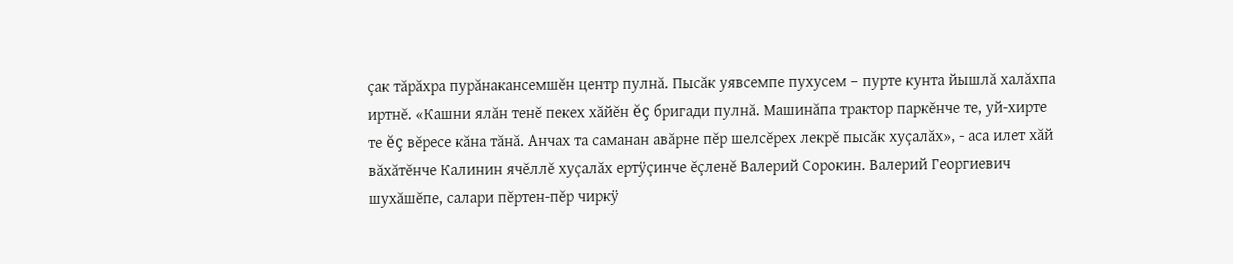çак тăрăхра пурăнакансемшĕн центр пулнă. Пысăк уявсемпе пухусем – пурте кунта йышлă халăхпа иртнĕ. «Кашни ялăн тенĕ пекех хăйĕн ĕç бригади пулнă. Машинăпа трактор паркĕнче те, уй-хирте те ĕç вĕресе кăна тăнă. Анчах та саманан авăрне пĕр шелсĕрех лекрĕ пысăк хуçалăх», - аса илет хăй вăхăтĕнче Калинин ячĕллĕ хуçалăх ертÿçинче ĕçленĕ Валерий Сорокин. Валерий Георгиевич шухăшĕпе, салари пĕртен-пĕр чиркÿ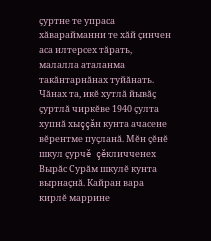çуртне те упраса хăварайманни те хăй çинчен аса илтерсех тăрать, малалла аталанма такăнтарнăнах туйăнать. Чăнах та, икĕ хутлă йывăç çуртлă чиркĕве 1940 çулта хупнă хыççăн кунта ачасене вĕрентме пуçланă. Мĕн çĕнĕ шкул çурчĕ çĕкличченех Вырăс Сурăм шкулĕ кунта вырнаçнă. Кайран вара кирлĕ маррине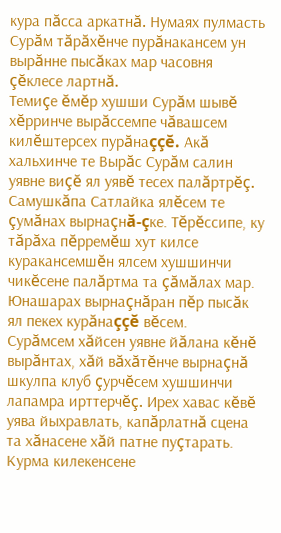кура пăсса аркатнă. Нумаях пулмасть Сурăм тăрăхĕнче пурăнакансем ун вырăнне пысăках мар часовня çĕклесе лартнă.
Темиçе ĕмĕр хушши Сурăм шывĕ хĕрринче вырăссемпе чăвашсем килĕштерсех пурăнаççĕ. Акă хальхинче те Вырăс Сурăм салин уявне виçĕ ял уявĕ тесех палăртрĕç. Самушкăпа Сатлайка ялĕсем те çумăнах вырнаçнă-çке. Тĕрĕссипе, ку тăрăха пĕрремĕш хут килсе куракансемшĕн ялсем хушшинчи чикĕсене палăртма та çăмăлах мар. Юнашарах вырнаçнăран пĕр пысăк ял пекех курăнаççĕ вĕсем.
Сурăмсем хăйсен уявне йăлана кĕнĕ вырăнтах, хăй вăхăтĕнче вырнаçнă шкулпа клуб çурчĕсем хушшинчи лапамра ирттерчĕç. Ирех хавас кĕвĕ уява йыхравлать, капăрлатнă сцена та хăнасене хăй патне пуçтарать. Курма килекенсене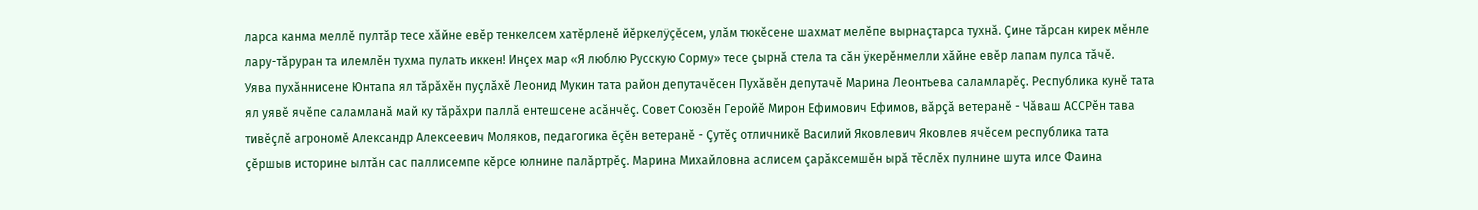ларса канма меллĕ пултăр тесе хăйне евĕр тенкелсем хатĕрленĕ йĕркелÿçĕсем, улăм тюкĕсене шахмат мелĕпе вырнаçтарса тухнă. Çине тăрсан кирек мĕнле лару-тăруран та илемлĕн тухма пулать иккен! Инçех мар «Я люблю Русскую Сорму» тесе çырнă стела та сăн ÿкерĕнмелли хăйне евĕр лапам пулса тăчĕ.
Уява пухăннисене Юнтапа ял тăрăхĕн пуçлăхĕ Леонид Мукин тата район депутачĕсен Пухăвĕн депутачĕ Марина Леонтьева саламларĕç. Республика кунĕ тата ял уявĕ ячĕпе саламланă май ку тăрăхри паллă ентешсене асăнчĕç. Совет Союзĕн Геройĕ Мирон Ефимович Ефимов, вăрçă ветеранĕ - Чăваш АССРĕн тава тивĕçлĕ агрономĕ Александр Алексеевич Моляков, педагогика ĕçĕн ветеранĕ - Çутĕç отличникĕ Василий Яковлевич Яковлев ячĕсем республика тата çĕршыв историне ылтăн сас паллисемпе кĕрсе юлнине палăртрĕç. Марина Михайловна аслисем çарăксемшĕн ырă тĕслĕх пулнине шута илсе Фаина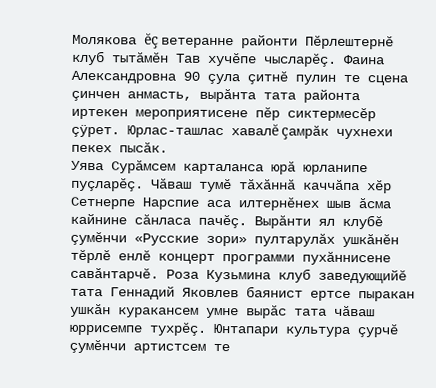Молякова ĕç ветеранне районти Пĕрлештернĕ клуб тытăмĕн Тав хучĕпе чысларĕç. Фаина Александровна 90 çула çитнĕ пулин те сцена çинчен анмасть, вырăнта тата районта иртекен мероприятисене пĕр сиктермесĕр çÿрет. Юрлас-ташлас хавалĕ çамрăк чухнехи пекех пысăк.
Уява Сурăмсем карталанса юрă юрланипе пуçларĕç. Чăваш тумĕ тăхăннă каччăпа хĕр Сетнерпе Нарспие аса илтернĕнех шыв ăсма кайнине сăнласа пачĕç. Вырăнти ял клубĕ çумĕнчи «Русские зори» пултарулăх ушкăнĕн тĕрлĕ енлĕ концерт программи пухăннисене савăнтарчĕ. Роза Кузьмина клуб заведующийĕ тата Геннадий Яковлев баянист ертсе пыракан ушкăн куракансем умне вырăс тата чăваш юррисемпе тухрĕç. Юнтапари культура çурчĕ çумĕнчи артистсем те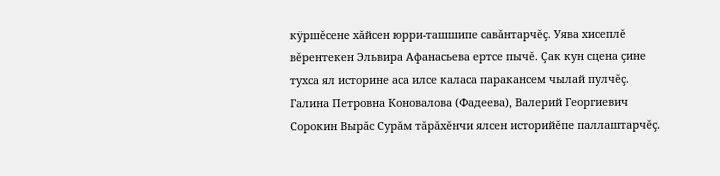кÿршĕсене хăйсен юрри-ташшипе савăнтарчĕç. Уява хисеплĕ вĕрентекен Эльвира Афанасьева ертсе пычĕ. Çак кун сцена çине тухса ял историне аса илсе каласа паракансем чылай пулчĕç. Галина Петровна Коновалова (Фадеева), Валерий Георгиевич Сорокин Вырăс Сурăм тăрăхĕнчи ялсен историйĕпе паллаштарчĕç.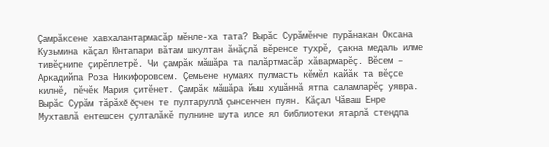Çамрăксене хавхалантармасăр мĕнле-ха тата? Вырăс Сурăмĕнче пурăнакан Оксана Кузьмина кăçал Юнтапари вăтам шкултан ăнăçлă вĕренсе тухрĕ, çакна медаль илме тивĕçнипе çирĕплетрĕ. Чи çамрăк мăшăра та палăртмасăр хăвармарĕç. Вĕсем – Аркадийпа Роза Никифоровсем. Çемьене нумаях пулмасть кĕмĕл кайăк та вĕçсе килнĕ, пĕчĕк Мария çитĕнет. Çамрăк мăшăра йыш хушăннă ятпа саламларĕç уявра.
Вырăс Сурăм тăрăхĕ ĕçчен те пултаруллă çынсенчен пуян. Кăçал Чăваш Енре Мухтавлă ентешсен çулталăкĕ пулнине шута илсе ял библиотеки ятарлă стендпа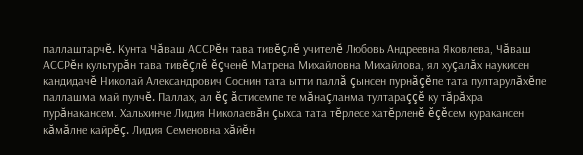паллаштарчĕ. Кунта Чăваш АССРĕн тава тивĕçлĕ учителĕ Любовь Андреевна Яковлева, Чăваш АССРĕн культурăн тава тивĕçлĕ ĕçченĕ Матрена Михайловна Михайлова, ял хуçалăх наукисен кандидачĕ Николай Александрович Соснин тата ытти паллă çынсен пурнăçĕпе тата пултарулăхĕпе паллашма май пулчĕ. Паллах, ал ĕç ăстисемпе те мăнаçланма тултараççĕ ку тăрăхра пурăнакансем. Хальхинче Лидия Николаевăн çыхса тата тĕрлесе хатĕрленĕ ĕçĕсем куракансен кăмăлне кайрĕç. Лидия Семеновна хăйĕн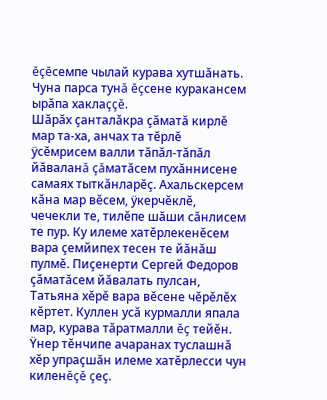ĕçĕсемпе чылай курава хутшăнать. Чуна парса тунă ĕçсене куракансем ырăпа хаклаççĕ.
Шăрăх çанталăкра çăматă кирлĕ мар та-ха, анчах та тĕрлĕ ÿсĕмрисем валли тăпăл-тăпăл йăваланă çăматăсем пухăннисене самаях тыткăнларĕç. Ахальскерсем кăна мар вĕсем, ÿкерчĕклĕ, чечекли те, тилĕпе шăши сăнлисем те пур. Ку илеме хатĕрлекенĕсем вара çемйипех тесен те йăнăш пулмĕ. Пиçенерти Сергей Федоров çăматăсем йăвалать пулсан, Татьяна хĕрĕ вара вĕсене чĕрĕлĕх кĕртет. Куллен усă курмалли япала мар, курава тăратмалли ĕç тейĕн. Ÿнер тĕнчипе ачаранах туслашнă хĕр упраçшăн илеме хатĕрлесси чун киленĕçĕ çеç.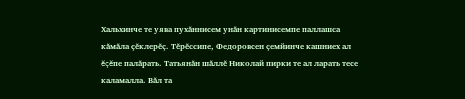Хальхинче те уява пухăннисем унăн картинисемпе паллашса кăмăла çĕклерĕç. Тĕрĕссипе, Федоровсен çемйинче кашниех ал ĕçĕпе палăрать. Татьянăн шăллĕ Николай пирки те ал ларать тесе каламалла. Вăл та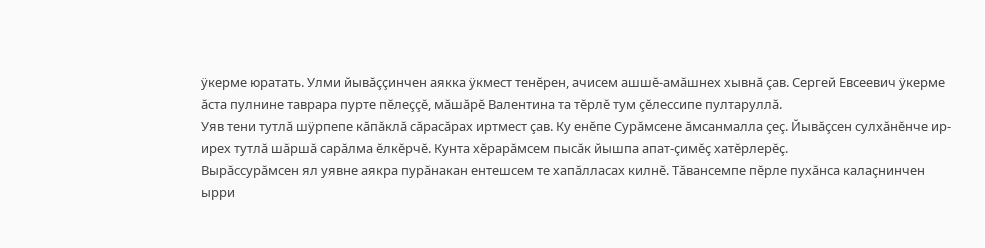ÿкерме юратать. Улми йывăççинчен аякка ÿкмест тенĕрен, ачисем ашшĕ-амăшнех хывнă çав. Сергей Евсеевич ÿкерме ăста пулнине таврара пурте пĕлеççĕ, мăшăрĕ Валентина та тĕрлĕ тум çĕлессипе пултаруллă.
Уяв тени тутлă шÿрпепе кăпăклă сăрасăрах иртмест çав. Ку енĕпе Сурăмсене ăмсанмалла çеç. Йывăçсен сулхăнĕнче ир-ирех тутлă шăршă сарăлма ĕлкĕрчĕ. Кунта хĕрарăмсем пысăк йышпа апат-çимĕç хатĕрлерĕç.
Вырăссурăмсен ял уявне аякра пурăнакан ентешсем те хапăлласах килнĕ. Тăвансемпе пĕрле пухăнса калаçнинчен ырри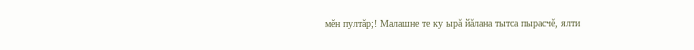мĕн пултăр;! Малашне те ку ырă йăлана тытса пырасчĕ, ялти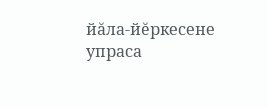йăла-йĕркесене упраса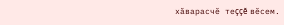хăварасчĕ теççĕ вĕсем.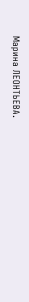Марина ЛЕОНТЬЕВА.